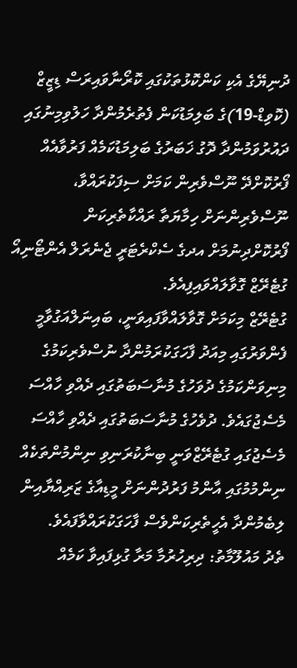ދުނިޔޭގެ އެކި ކަންކޮޅުތަކުގައި ކޮރޯނާވައިރަސް ޑިޒީޒް (ކޮވިޑް-19)ގެ ބަލިމަޑުކަން ފެތުރެމުންދާ ހަލުވިމިނުގައި ދައުރުވަމުންދާ ދޮގު ޚަބަރުގެ ބަލިމަޑުކަމެއް ފަރުވާއެއް ފޯރުކޮށްދޭ ނޫސްވެރިން ކަމަށް ސިފަކުރައްވާ، ނޫސްވެރިންނަށް ހިމާޔަތާ ރައްކާތެރިކަން ފޯރުކޮށްދިނުމަށް އދގެ ސެކްރެޓަރީ ޖެނެރަލް އެންޓޯނިއޯ ގުޓެރޭޒް ގޮވާލައްވައިފިއެވެ.
ގުޓެރޭޒް މިކަމަށް ގޮވާލައްވާފައިވަނީ، ބައިނަލްއަގުވާމީ ފެންވަރުގައި މިއަދު ފާހަގަކުރަމުންދާ ނުސްވެރިކަމުގެ މިނިވަންކަމުގެ ދުވަހުގެ މުނާސަބަތުގައި ދެއްވި ހާއްސަ މެސެޖުގައެވެ. ދުވެހުގެ މުނާސަބަތުގައި ދެއްވި ހާއްސަ މެސެޖުގައި ގުޓެރޭޒްވަނީ ބިނާކުރަނިވި ނިންމުންތަކެއް ނިންމުމުގައި އާންމު ފަރުދުންނަށް މީޑިއާގެ ޒަރިއްޔާއިން ލިބެމުންދާ އެހީތެރިކަންވެސް ފާހަގަކުރައްވާފައެވެ.
ތެދު މައުލޫމާތު: ދިރިހުރުމާ މަރާ ގުޅިފައިވާ ކަމެއް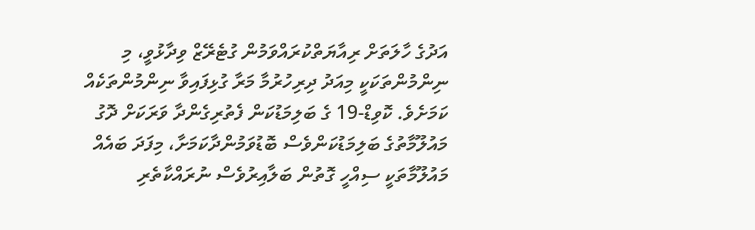އަދުގެ ހާލަތަށް ރިއާޔަތްކުރައްވަމުން ގުޓެރޭޒް ވިދާޅުވީ، މި ނިންމުންތަކަކީ މިއަދު ދިރިހުރުމާ މަރާ ގުޅިފައިވާ ނިންމުންތަކެއް ކަމަށެވެ. ކޮވިޑް-19 ގެ ބަލިމަޑުކަން ފެތުރިގެންދާ ވަރަކަށް ދޮގު މައުލޫމާތުގެ ބަލިމަޑުކަންވެސް ބޮޑުވަމުންދާކަމަށާ، މިފަދަ ބައެއް މައުލޫމާތަކީ ސިއްހީ ގޮތުން ބަލާއިރުވެސް ނުރައްކާތެރި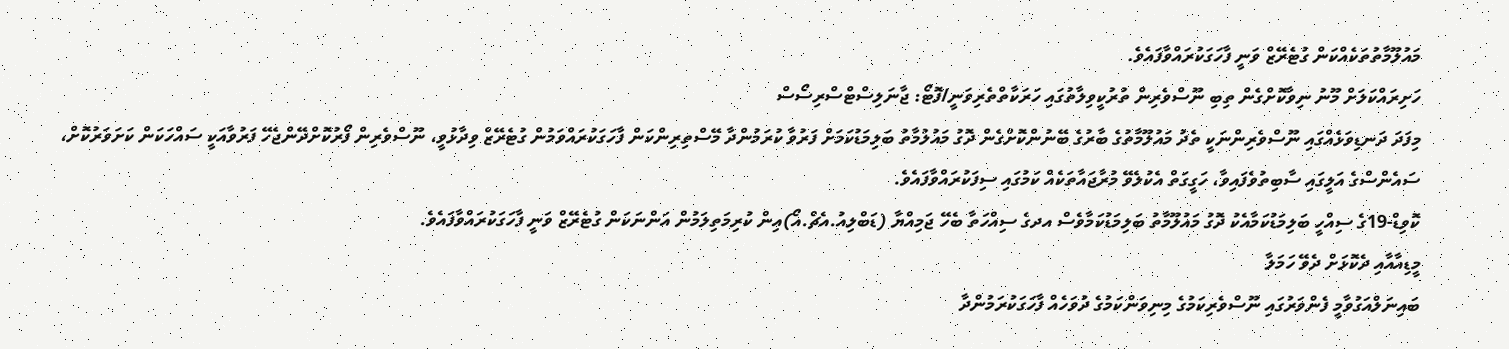މައުލޫމާތުތަކެއްކަން ގުޓެރޭޒް ވަނީ ފާހަގަކުރައްވާފައެވެ.
ހަށިރައްކަލަށް މޫނު ނިވާކޮށްގެން ތިބި ނޫސްވެރިން ތުރުކީވިލާތުގައި ހަރަކާތްތެރިވަނީ/ފޮޓޯ: ޖާނަލިސްޓްސްރިސޯސް
މިފަދަ ދަނޑިވަޅެއްގައި ނޫސްވެރިންނަކީ ތެދު މައުލޫމާތުގެ ބާރުގެ ބޭނުންކޮށްގެން ދޮގު މައުލުމާތު ބަލިމަޑުކަމަށް ފަރުވާ ކުރަމުންދާ މޭސްތިރިންކަން ފާހަގަކުރައްވަމުން ގުޓެރޭޒް ވިދާޅުވީ، ނޫސްވެރިން ފޯރުކޮށްދޭންޖެހޭ ފަރުވާއަކީ ސައްހަކަން ކަށަވަރުކޮށް، ސައެންސްގެ އަލީގައި ސާބިތުވެފައިވާ، ހަގީގަތް އެކުލެވޭ މުރާޖައާތަކެއް ކަމުގައި ސިފަކުރައްވާފައެވެ.
ކޮވިޑް-19ގެ ސިއްހީ ބަލިމަޑުކަމާއެކު ދޮގު މައުލޫމާތު ބަލިމަޑުކަމާވެސް އދގެ ސިއްހަތާ ބެހޭ ޖަމިއްޔާ (ޑަބްލިއު.އެޗް.އޯ)އިން ކުރިމަތިލަމުން އަންނަކަން ގުޓެރޭޒް ވަނީ ފާހަގަކުރައްވާފައެވެ.
މީޑިއާއާއި ދެކޮޅަށް ދެވޭ ހަމަލާ
ބައިނަލްއަގުވާމީ ފެންވަރުގައި ނޫސްވެރިކަމުގެ މިނިވަންކަމުގެ ދުވަހެއް ފާހަގަކުރަމުންދާ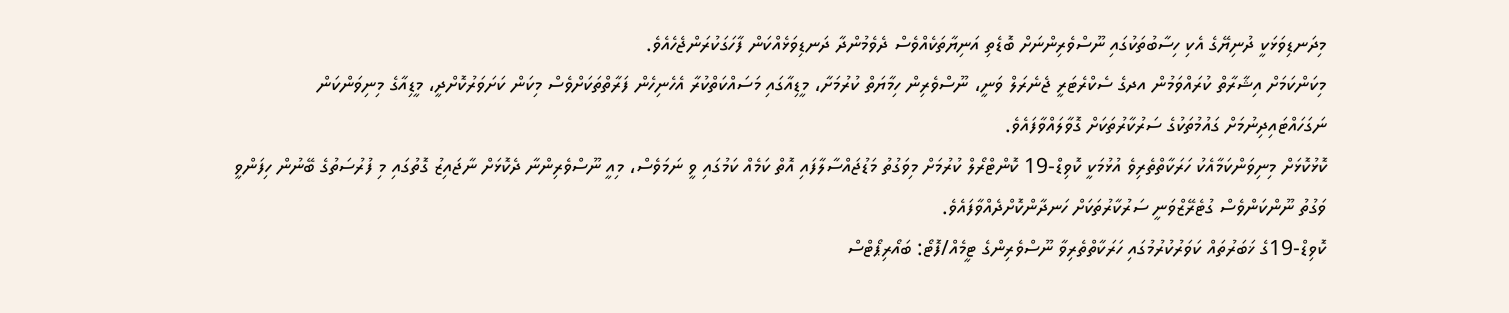މިދަނޑިވަޅަކީ ދުނިޔޭގެ އެކި ހިސާބުތަކުގައި ނޫސްވެރިންނަށް ބޮޑެތި އަނިޔާތަކެއްވެސް ދެވެމުންދާ ދަނޑިވަޅެއްކަން ފާހަގަކުރަންޖެހެއެވެ.
މިކަންކަމަށް އިޝާރާތް ކުރައްވަމުން އދގެ ސެކްރެޓަރީ ޖެނެރަލް ވަނީ، ނޫސްވެރިން ހިމާޔަތް ކުރުމަށާ، މީޑިއާގައި މަސައްކަތްކުރާ އެހެނިހެން ފަރާތްތަކަށްވެސް މިކަން ކަށަވަރުކޮށްދީ، މީޑިއާގެ މިނިވަންކަން ނަގަހައްޓައިދިނުމަށް ގައުމުތަކުގެ ސަރުކާރުތަކަށް ގޮވާލައްވާފައެވެ.
ކޮޅުކޮޅަށް މިނިވަންކަމާއެކު ހަރަކާތްތެރިވެ އުޅުމަކީ ކޮވިޑް-19 ކޮންޓްރޯލް ކުރުމަށް މިވަގުތު މަޑުޖައްސާލާފައި އޮތް ކަމެއް ކަމުގައި ވީ ނަމަވެސް، މިއީ ނޫސްވެރިންނާ ދެކޮޅަށް ނާޖައިޒު ގޮތުގައި މި ފުރުސަތުގެ ބޭނުން ހިފަންވީ ވަގުތު ނޫންކަންވެސް ގުޓެރޭޒްވަނީ ސަރުކާރުތަކަށް ހަނދާންކޮށްދެއްވާފައެވެ.
ކޮވިޑް-19ގެ ޚަބަރުތައް ކަވަރުކުރުމުގައި ހަރަކާތްތެރިވާ ނޫސްވެރިންގެ ޓީމެއް/ފޮޓޯ: ބައޯރިޕޯޓްސް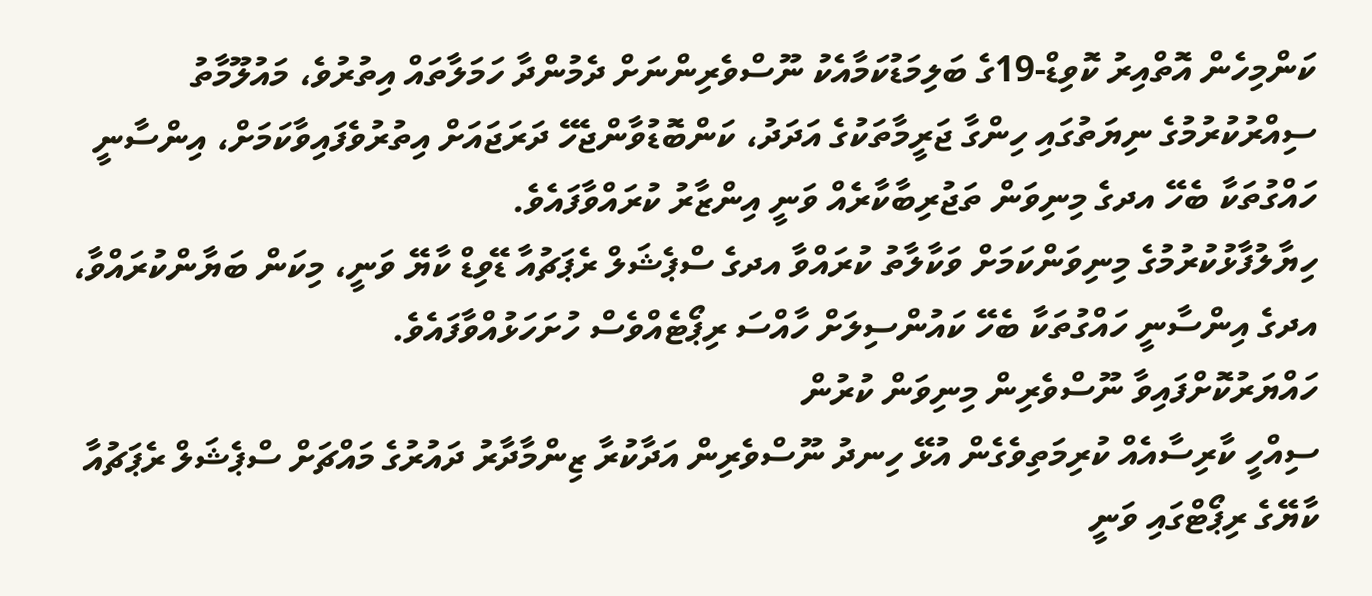ކަންމިހެން އޮތްއިރު ކޮވިޑް-19ގެ ބަލިމަޑުކަމާއެކު ނޫސްވެރިންނަށް ދެމުންދާ ހަމަލާތައް އިތުރުވެ، މައުލޫމާތު ސިއްރުކުރުމުގެ ނިޔަތުގައި ހިންގާ ޖަރީމާތަކުގެ އަދަދު، ކަންބޮޑުވާންޖެހޭ ދަރަޖައަށް އިތުރުވެފައިވާކަމަށް، އިންސާނީ ހައްގުތަކާ ބެހޭ އދގެ މިނިވަން ތަޖުރިބާކާރެއް ވަނީ އިންޒާރު ކުރައްވާފައެވެ.
ހިޔާލުފާޅުކުރުމުގެ މިނިވަންކަމަށް ވަކާލާތު ކުރައްވާ އދގެ ސްޕެޝަލް ރެޕަޗުއާ ޑޭވިޑް ކާޔޭ ވަނީ، މިކަން ބަޔާންކުރައްވާ، އދގެ އިންސާނީ ހައްގުތަކާ ބެހޭ ކައުންސިލަށް ހާއްސަ ރިޕޯޓެއްވެސް ހުށަހަޅުއްވާފައެވެ.
ހައްޔަރުކޮށްފައިވާ ނޫސްވެރިން މިނިވަން ކުރުން
ސިއްހީ ކާރިސާއެއް ކުރިމަތިވެގެން އުޅޭ ހިނދު ނޫސްވެރިން އަދާކުރާ ޒިންމާދާރު ދައުރުގެ މައްޗަށް ސްޕެޝަލް ރެޕަޗުއާ ކާޔޭގެ ރިޕޯޓްގައި ވަނީ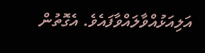އަލިއަޅުއްވާލައްވާފައެވެ. އެގޮތުން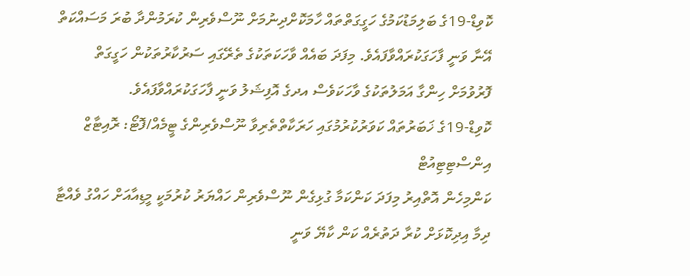ކޮވިޑް-19ގެ ބަލިމަޑުކަމުގެ ހަގީގަތްތައް ހާމަކޮށްދިނުމަށް ނޫސްވެރިން ކުރަމުންދާ ބުރަ މަސައްކަތް އޭނާ ވަނީ ފާހަގަކުރައްވާފައެވެ. މިފަދަ ބައެއް ވާހަކަތަކުގެ ތެރޭގައި ސަރުކާރުތަކުން ހަގީގަތް ފޮރުވުމަށް ހިންގާ އަމަލުތަކުގެ ވާހަކަވެސް އދގެ އޮފިޝަލު ވަނީ ފާހަގަކުރައްވާފައެވެ.
ކޮވިޑް-19ގެ ޚަބަރުތައް ކަވަރުކުރުމުގައި ހަރަކާތްތެރިވާ ނޫސްވެރިންގެ ޓީމެއް/ފޮޓޯ: ރޮއިޓާޒް އިންސްޓިޓިއުޓް
ކަންމިހެން އޮތްއިރު މިފަދަ ކަންކަމާ ގުޅިގެން ނޫސްވެރިން ހައްޔަރު ކުރުމަކީ މީޑިއާއަށް ހައްގު ވެއްޓާ ދިމާ އިދިކޮޅަށް ކުރާ ދަތުރެއް ކަން ކާޔޭ ވަނީ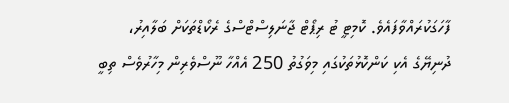ފާހަގަކުރައްވާފައެވެ. ކޮމިޓީ ޓު ރިޕޯޓް ޖާނަލިސްޓްސްގެ ރެކޯޑްތަކަށް ބަލާއިރު، ދުނިޔޭގެ އެކި ކަންކޮޅުތަކުގައި މިވަގުތު 250 އެއްހާ ނޫސްވެރިން މިހާރުވެސް ތިބީ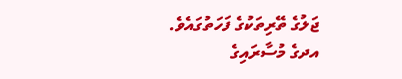ޖަލުގެ ތޭރިތަކުގެ ފަހަތުގައެވެ.
އދގެ މުސާރައިގެ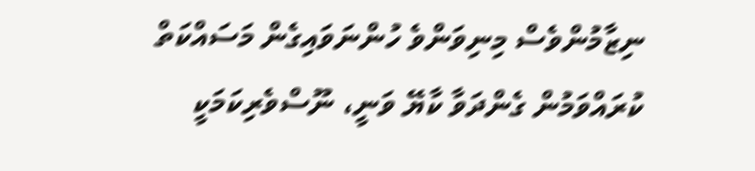ނިޒާމުންވެސް މިނިވަންވެ ހުންނަވައިގެން މަސައްކަތް ކުރައްވަމުން ގެންދަވާ ކާޔޭ ވަނީ، ނޫސްވެރިކަމަކީ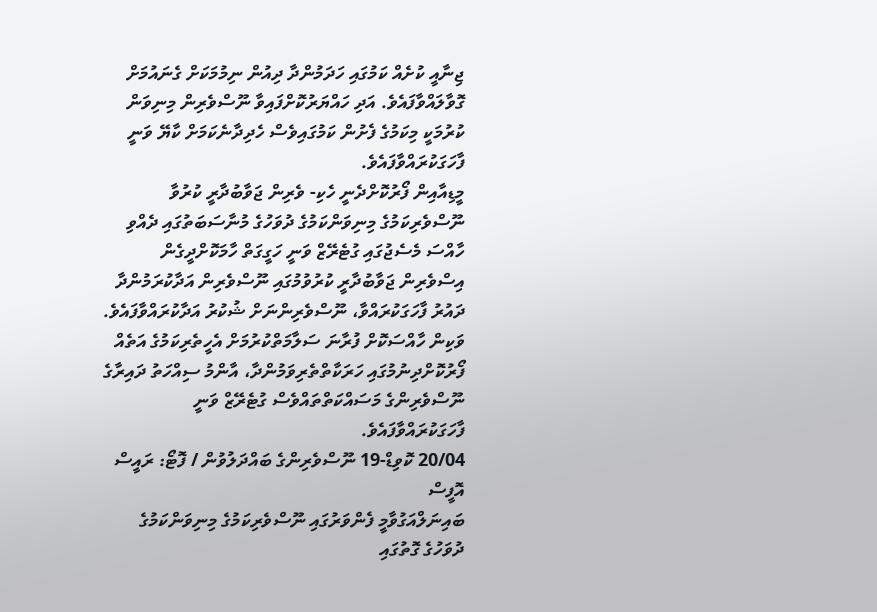ޖިނާއީ ކުށެއް ކަމުގައި ހަދަމުންދާ ދިއުން ނިމުމަކަށް ގެނައުމަށް ގޮވާލައްވާފައެވެ. އަދި ހައްޔަރުކޮށްފައިވާ ނޫސްވެރިން މިނިވަން ކުރުމަކީ މިކަމުގެ ފެށުން ކަމުގައިވެސް ހެދިދާނެކަމަށް ކާޔޭ ވަނީ ފާހަގަކުރައްވާފައެވެ.
މީޑިއާއިން ފޯރުކޮށްދެނީ ހެކި- ވެރިން ޖަވާބުދާރީ ކުރުވާ
ނޫސްވެރިކަމުގެ މިނިވަންކަމުގެ ދުވަހުގެ މުނާސަބަތުގައި ދެއްވި ހާއްސަ މެސެޖުގައި ގުޓެރޭޒް ވަނީ ހަގީގަތް ހާމަކޮށްދީގެން އިސްވެރިން ޖަވާބުދާރީ ކުރުވުމުގައި ނޫސްވެރިން އަދާކުރަމުންދާ ދައުރު ފާހަގަކުރައްވާ، ނޫސްވެރިންނަށް ޝުކުރު އަދާކުރައްވާފައެވެ.
ވަކިން ހާއްސަކޮށް ފުރާނަ ސަލާމަތްކުރުމަށް އެހީތެރިކަމުގެ އަތެއް ފޯރުކޮށްދިނުމުގައި ހަރަކާތްތެރިވަމުންދާ، އާންމު ސިއްހަތު ދައިރާގެ ނޫސްވެރިންގެ މަސައްކަތްތައްވެސް ގުޓެރޭޒް ވަނީ ފާހަގަކުރައްވާފައެވެ.
20/04 ކޮވިޑް-19 ނޫސްވެރިންގެ ބައްދަލުވުން / ފޮޓޯ: ރައީސް އޮފީސް
ބައިނަލްއަގުވާމީ ފެންވަރުގައި ނޫސްވެރިކަމުގެ މިނިވަންކަމުގެ ދުވަހުގެ ގޮތުގައި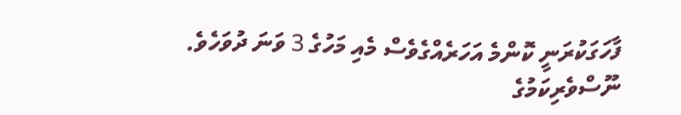ފާހަގަކުރަނީ ކޮންމެ އަހަރެއްގެވެސް މެއި މަހުގެ 3 ވަނަ ދުވަހެވެ. ނޫސްވެރިކަމުގެ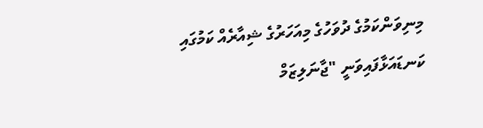މިނިވަންކަމުގެ ދުވަހުގެ މިއަހަރުގެ ޝިއާރެއް ކަމުގައި ކަނޑައަޅާފައިވަނީ "ޖާނަލިޒަމް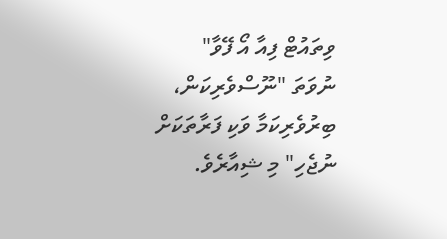ވިތައުޓް ފިއާ އޯ ފޭވާ" ނުވަތަ "ނޫސްވެރިކަން، ބިރުވެރިކަމާ ވަކި ފަރާތަކަށް ނުޖެހި" މި ޝިއާރެވެ.